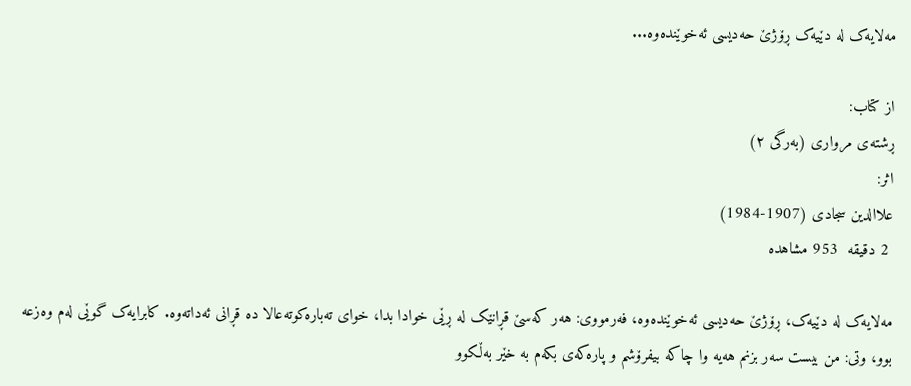مەلایەک لە دێیەک ڕۆژێ حەدیسی ئەخوێندەوە...

از کتاب:
ڕشتەی مرواری (بەرگی ٢)
اثر:
علاالدین سجادی (1907-1984)
 2 دقیقه  953 مشاهده

مەلایەک لە دێیەک، ڕۆژێ حەدیسی ئەخوێندەوە، فەرمووی: هەر کەسێ قڕانێک لە ڕێی خوادا بدا، خوای تەبارەکوتەعالا دە قڕانی ئەداتەوە. کابرایەک گوێی لەم وەزعە بوو، وتی: من بیست سەر بزنم هەیە وا چاکە بیفرۆشم و پارەکەی بکەم بە خێر بەڵکوو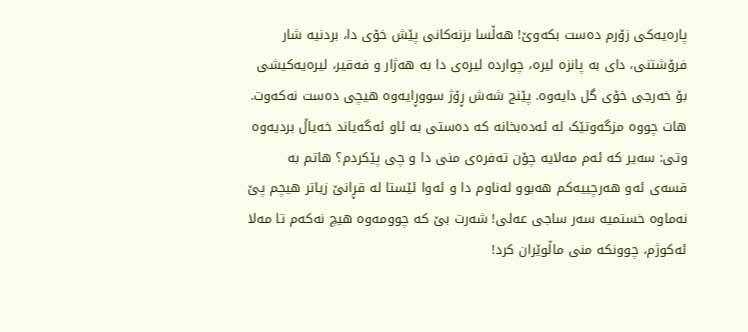پارەیەکی زۆرم دەست بکەوێ! هەڵسا بزنەکانی پێش خۆی دا، بردنیە شار فرۆشتنی، دای بە پانزە لیرە، چواردە لیرەی دا بە هەژار و فەقیر، لیرەیەکیشی بۆ خەرجی خۆی گل دایەوە. پێنج شەش ڕۆژ سووڕایەوە هیچی دەست نەکەوت. هات چووە مزگەوتێک لە ئەدەبخانە کە دەستی بە ئاو ئەگەیاند خەیاڵ بردیەوە وتی: سەیر کە ئەم مەلایە چۆن تەفرەی منی دا و چی پێکردم؟ هاتم بە قسەی ئەو هەرچییەکم هەبوو لەناوم دا و ئەوا ئێستا لە قڕانێ زیاتر هیچم پێ نەماوە خستمیە سەر ساجی عەلی! شەرت بێ کە چوومەوە هیچ نەکەم تا مەلا ئەکوژم، چوونکە منی ماڵوێران کرد!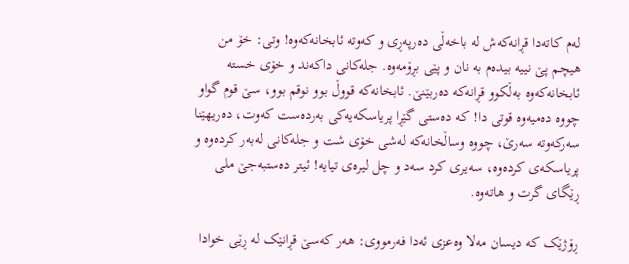لەم کاتەدا قڕانەکەش لە باخەڵی دەرپەڕی و کەوتە ئابخانەکەوە! وتی: خۆ من هیچم پێ نییە بیدەم بە نان و پێی بڕۆمەوە. جلەکانی داکەند و خۆی خستە ئابخانەکەوە بەڵکوو قڕانەکە دەربێنێ. ئابخانەکە قووڵ بوو نوقم بوو، سێ قوم گواو چووە دەمیەوە قوتی دا! کە دەستی گێڕا پریاسکەیەکی بەردەست کەوت، دەریهێنا سەرکەوتە سەرێ، چووە وساڵخانەکە لەشی خۆی شت و جلەکانی لەبەر کردەوە و پریاسکەی کردەوە، سەیری کرد سەد و چل لیرەی تیایە! ئیتر دەستبەجێ ملی ڕێگای گرت و هاتەوە.

ڕۆژێک کە دیسان مەلا وەعزی ئەدا فەرمووی: هەر کەسێ قڕانێک لە ڕێی خوادا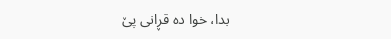بدا، خوا دە قڕانی پێ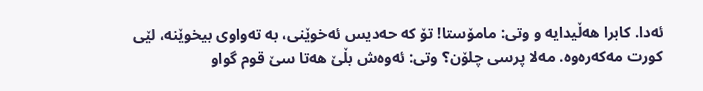ئەدا. کابرا هەڵیدایە و وتی: مامۆستا! تۆ کە حەدیس ئەخوێنی، بە تەواوی بیخوێنە، لێی کورت مەکەرەوە. مەلا پرسی چلۆن؟ وتی: ئەوەش بڵێ هەتا سێ قوم گواو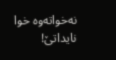نەخواتەوە خوا نایداتێ!